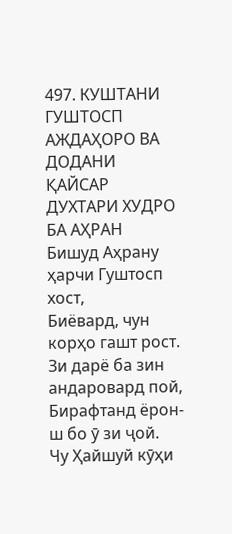497. КУШТАНИ ГУШТОСП АЖДАҲОРО ВА ДОДАНИ ҚАЙСАР ДУХТАРИ ХУДРО БА АҲРАН
Бишуд Аҳрану ҳарчи Гуштосп хост,
Биёвард, чун корҳо гашт рост.
Зи дарё ба зин андаровард пой,
Бирафтанд ёрон-ш бо ӯ зи ҷой.
Чу Ҳайшуй кӯҳи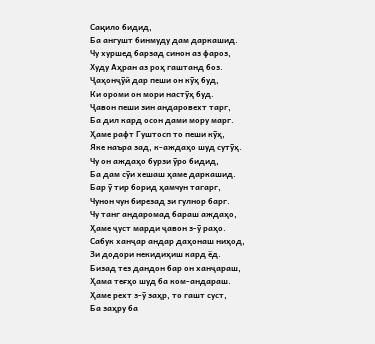Сақило бидид,
Ба ангушт бинмуду дам даркашид.
Чу хуршед барзад синон аз фароз,
Худу Аҳран аз роҳ гаштанд боз.
Ҷаҳонҷӯй дар пеши он кӯҳ буд,
Ки ороми он мори настӯҳ буд.
Ҷавон пеши зин андаровехт тарг,
Ба дил кард осон дами мору марг.
Ҳаме рафт Гуштосп то пеши кӯҳ,
Яке наъра зад, к-аждаҳо шуд сутӯҳ.
Чу он аждаҳо бурзи ӯро бидид,
Ба дам сӯи хешаш ҳаме даркашид.
Бар ӯ тир борид ҳамчун тагарг,
Чунон чун бирезад зи гулнор барг.
Чу танг андаромад бараш аждаҳо,
Ҳаме ҷуст марди ҷавон з-ӯ раҳо.
Сабук ханҷар андар даҳонаш ниҳод,
Зи додори некидиҳиш кард ёд.
Бизад тез дандон бар он ханҷараш,
Ҳама теғҳо шуд ба ком-андараш.
Ҳаме рехт з-ӯ заҳр, то гашт суст,
Ба заҳру ба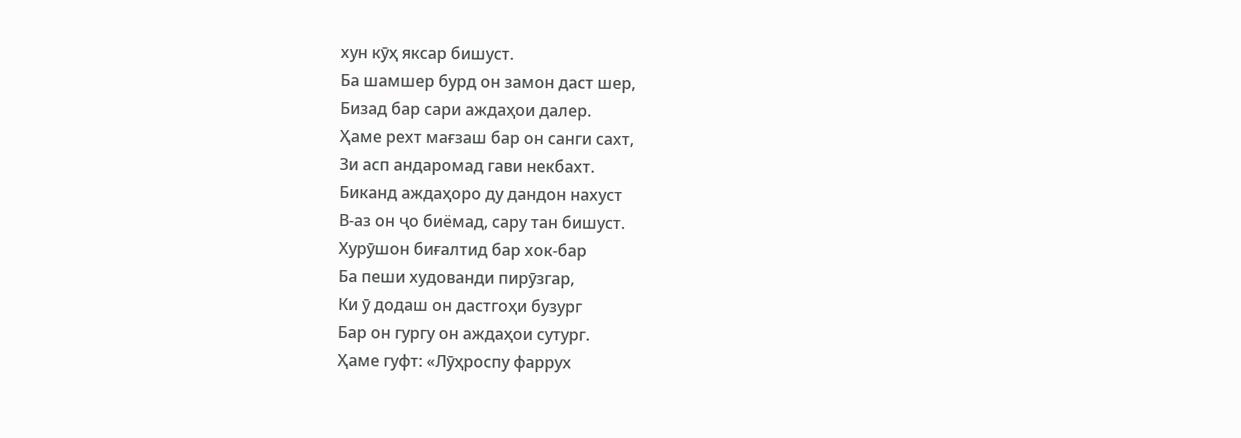хун кӯҳ яксар бишуст.
Ба шамшер бурд он замон даст шер,
Бизад бар сари аждаҳои далер.
Ҳаме рехт мағзаш бар он санги сахт,
Зи асп андаромад гави некбахт.
Биканд аждаҳоро ду дандон нахуст
В-аз он ҷо биёмад, сару тан бишуст.
Хурӯшон биғалтид бар хок-бар
Ба пеши худованди пирӯзгар,
Ки ӯ додаш он дастгоҳи бузург
Бар он гургу он аждаҳои сутург.
Ҳаме гуфт: «Лӯҳроспу фаррух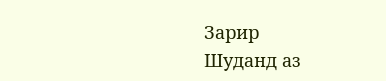Зарир
Шуданд аз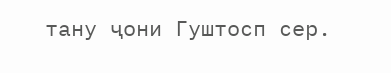тану ҷони Гуштосп сер.